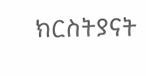ክርስትያናት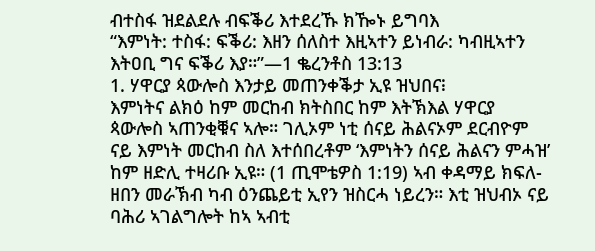ብተስፋ ዝደልደሉ ብፍቕሪ እተደረኹ ክዀኑ ይግባእ
“እምነት: ተስፋ: ፍቕሪ: እዘን ሰለስተ እዚኣተን ይነብራ: ካብዚኣተን እትዐቢ ግና ፍቕሪ እያ።”—1 ቈረንቶስ 13:13
1. ሃዋርያ ጳውሎስ እንታይ መጠንቀቕታ ኢዩ ዝህበና፧
እምነትና ልክዕ ከም መርከብ ክትስበር ከም እትኽእል ሃዋርያ ጳውሎስ ኣጠንቂቑና ኣሎ። ገሊኦም ነቲ ሰናይ ሕልናኦም ደርብዮም ናይ እምነት መርከብ ስለ እተሰበረቶም ‘እምነትን ሰናይ ሕልናን ምሓዝ’ ከም ዘድሊ ተዛሪቡ ኢዩ። (1 ጢሞቴዎስ 1:19) ኣብ ቀዳማይ ክፍለ-ዘበን መራኽብ ካብ ዕንጨይቲ ኢየን ዝስርሓ ነይረን። እቲ ዝህብኦ ናይ ባሕሪ ኣገልግሎት ከኣ ኣብቲ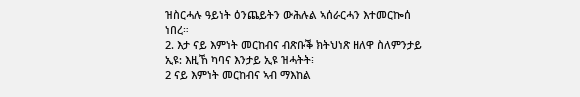ዝስርሓሉ ዓይነት ዕንጨይትን ውሕሉል ኣሰራርሓን እተመርኰሰ ነበረ።
2. እታ ናይ እምነት መርከብና ብጽቡቕ ክትህነጽ ዘለዋ ስለምንታይ ኢዩ: እዚኸ ካባና እንታይ ኢዩ ዝሓትት፧
2 ናይ እምነት መርከብና ኣብ ማእከል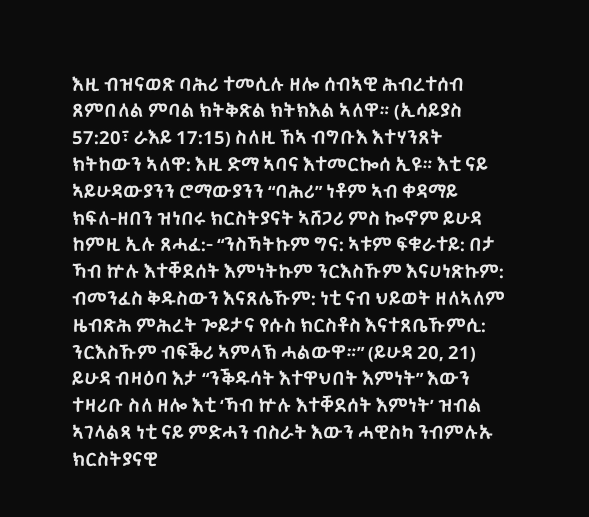እዚ ብዝናወጽ ባሕሪ ተመሲሉ ዘሎ ሰብኣዊ ሕብረተሰብ ጸምበለል ምባል ክትቅጽል ክትክእል ኣለዋ። (ኢሳይያስ 57:20፣ ራእይ 17:15) ስለዚ ኸኣ ብግቡእ እተሃንጸት ክትከውን ኣለዋ: እዚ ድማ ኣባና እተመርኰሰ ኢዩ። እቲ ናይ ኣይሁዳውያንን ሮማውያንን “ባሕሪ” ነቶም ኣብ ቀዳማይ ክፍለ-ዘበን ዝነበሩ ክርስትያናት ኣሸጋሪ ምስ ኰኖም ይሁዳ ከምዚ ኢሉ ጸሓፈ:- “ንስኻትኩም ግና: ኣቱም ፍቁራተይ: በታ ኻብ ኵሉ እተቐደሰት እምነትኩም ንርእስኹም እናሀነጽኩም: ብመንፈስ ቅዱስውን እናጸሌኹም: ነቲ ናብ ህይወት ዘለኣለም ዜብጽሕ ምሕረት ጐይታና የሱስ ክርስቶስ እናተጸቤኹምሲ: ንርእስኹም ብፍቕሪ ኣምላኽ ሓልውዋ።” (ይሁዳ 20, 21) ይሁዳ ብዛዕባ እታ “ንቕዱሳት እተዋህበት እምነት” እውን ተዛሪቡ ስለ ዘሎ እቲ ‘ኻብ ኵሉ እተቐደሰት እምነት’ ዝብል ኣገላልጻ ነቲ ናይ ምድሓን ብስራት እውን ሓዊስካ ንብምሉኡ ክርስትያናዊ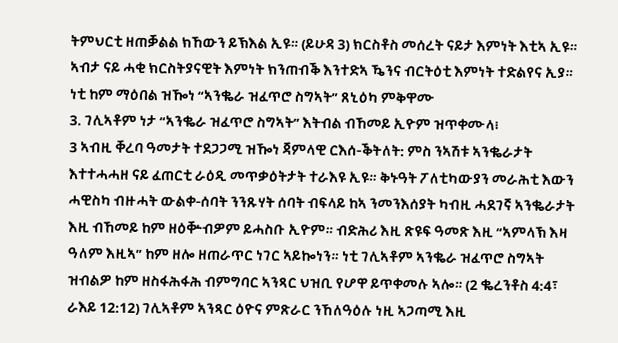ትምህርቲ ዘጠቓልል ክኸውን ይኽእል ኢዩ። (ይሁዳ 3) ክርስቶስ መሰረት ናይታ እምነት እቲኣ ኢዩ። ኣብታ ናይ ሓቂ ክርስትያናዊት እምነት ክንጠብቕ እንተድኣ ዄንና ብርትዕቲ እምነት ተድልየና ኢያ።
ነቲ ከም ማዕበል ዝዀነ “ኣንቈራ ዝፈጥሮ ስግኣት” ጸኒዕካ ምቅዋሙ
3. ገሊኣቶም ነታ “ኣንቈራ ዝፈጥሮ ስግኣት” እትብል ብኸመይ ኢዮም ዝጥቀሙላ፧
3 ኣብዚ ቐረባ ዓመታት ተደጋጋሚ ዝዀነ ጃምላዊ ርእሰ-ቕትለት: ምስ ንኣሽቱ ኣንቈራታት እተተሓሓዘ ናይ ፈጠርቲ ራዕዲ መጥቃዕትታት ተራእዩ ኢዩ። ቅኑዓት ፖለቲካውያን መራሕቲ እውን ሓዊስካ ብዙሓት ውልቀ-ሰባት ንንጹሃት ሰባት ብፍላይ ከኣ ንመንእሰያት ካብዚ ሓደገኛ ኣንቈራታት እዚ ብኸመይ ከም ዘዕቝብዎም ይሓስቡ ኢዮም። ብድሕሪ እዚ ጽዩፍ ዓመጽ እዚ “ኣምላኽ እዛ ዓለም እዚኣ” ከም ዘሎ ዘጠራጥር ነገር ኣይኰነን። ነቲ ገሊኣቶም ኣንቈራ ዝፈጥሮ ስግኣት ዝብልዎ ከም ዘስፋሕፋሕ ብምግባር ኣንጻር ህዝቢ የሆዋ ይጥቀመሉ ኣሎ። (2 ቈረንቶስ 4:4፣ ራእይ 12:12) ገሊኣቶም ኣንጻር ዕዮና ምጽራር ንኸለዓዕሉ ነዚ ኣጋጣሚ እዚ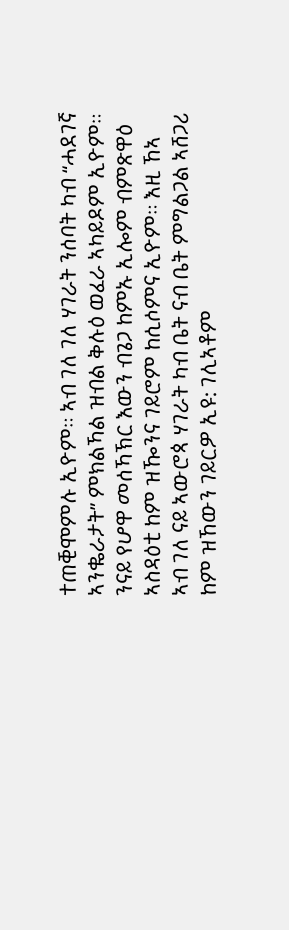ተጠቒሞምሉ ኢዮም። ኣብ ገለ ገለ ሃገራት ንሰባት ካብ “ሓደገኛ ኣንቈራታት” ምክልኻል ዝብል ቅሉዕ ወፈራ ኣካይዶም ኢዮም። ንናይ የሆዋ መሰኻኽር እውን ብጌጋ ከምኡ ኢሎም ብምጽዋዕ ኣስዳዕቲ ከም ዝዀንና ገይሮም ከሲሶምና ኢዮም። እዚ ኸኣ ኣብ ገለ ናይ ኣውሮጳ ሃገራት ካብ ቤት ናብ ቤት ምግልጋል ኣሸጋሪ ከም ዝኸውን ገይርዎ ኢዩ: ገሊኣቶም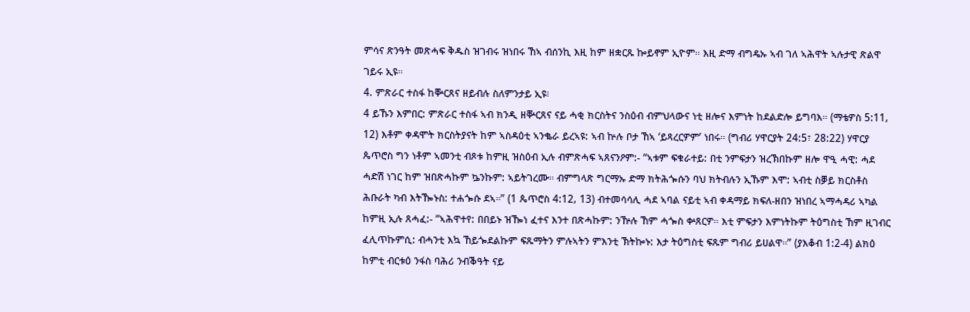ምሳና ጽንዓት መጽሓፍ ቅዱስ ዝገብሩ ዝነበሩ ኸኣ ብሰንኪ እዚ ከም ዘቋርጹ ኰይኖም ኢዮም። እዚ ድማ ብግዴኡ ኣብ ገለ ኣሕዋት ኣሉታዊ ጽልዋ ገይሩ ኢዩ።
4. ምጽራር ተስፋ ከቝርጸና ዘይብሉ ስለምንታይ ኢዩ፧
4 ይኹን እምበር: ምጽራር ተስፋ ኣብ ክንዲ ዘቝርጸና ናይ ሓቂ ክርስትና ንስዕብ ብምህላውና ነቲ ዘሎና እምነት ከደልድሎ ይግባእ። (ማቴዎስ 5:11, 12) እቶም ቀዳሞት ክርስትያናት ከም ኣስዳዕቲ ኣንቈራ ይረኣዩ: ኣብ ኵሉ ቦታ ኸኣ ‘ይጻረርዎም’ ነበሩ። (ግብሪ ሃዋርያት 24:5፣ 28:22) ሃዋርያ ጴጥሮስ ግን ነቶም ኣመንቲ ብጾቱ ከምዚ ዝስዕብ ኢሉ ብምጽሓፍ ኣጸናንዖም:- “ኣቱም ፍቁራተይ: በቲ ንምፍታን ዝረኽበኩም ዘሎ ዋዒ ሓዊ: ሓደ ሓድሽ ነገር ከም ዝበጽሓኩም ኴንኩም: ኣይትገረሙ። ብምግላጽ ግርማኡ ድማ ክትሕጐሱን ባህ ክትብሉን ኢኹም እሞ: ኣብቲ ስቓይ ክርስቶስ ሕቡራት ካብ እትዀኑስ: ተሐጐሱ ደኣ።” (1 ጴጥሮስ 4:12, 13) ብተመሳሳሊ ሓደ ኣባል ናይቲ ኣብ ቀዳማይ ክፍለ-ዘበን ዝነበረ ኣማሓዳሪ ኣካል ከምዚ ኢሉ ጸሓፈ:- “ኣሕዋተየ: በበይኑ ዝዀነ ፈተና እንተ በጽሓኩም: ንዅሉ ኸም ሓጐስ ቍጸርዎ። እቲ ምፍታን እምነትኩም ትዕግስቲ ኸም ዚገብር ፈሊጥኩምሲ: ብሓንቲ እኳ ኸይጐደልኩም ፍጹማትን ምሉኣትን ምእንቲ ኽትኰኑ: እታ ትዕግስቲ ፍጹም ግብሪ ይሀልዋ።” (ያእቆብ 1:2-4) ልክዕ ከምቲ ብርቱዕ ንፋስ ባሕሪ ንብቕዓት ናይ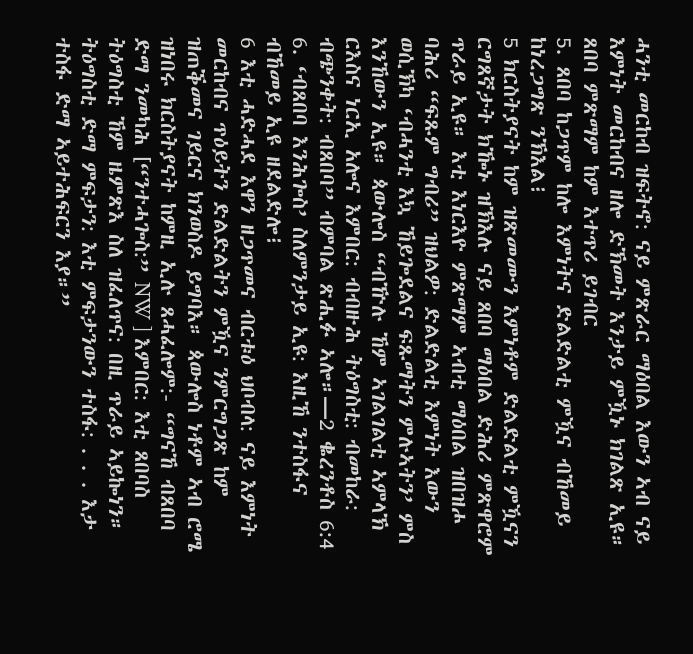ሓንቲ መርከብ ዝፍትኖ: ናይ ምጽራር ማዕበል እውን ኣብ ናይ እምነት መርከብና ዘሎ ድኽመት እንታይ ምዃኑ ክገልጽ ኢዩ።
ጸበባ ምጽማም ከም እተጥሪ ይገብር
5. ጸበባ ከጋጥም ከሎ እምነትና ድልድልቲ ምዃና ብኸመይ ከነረጋግጽ ንኽእል፧
5 ክርስትያናት ከም ዝጽመሙን እምነቶም ድልድልቲ ምዃናን ርግጸኛታት ክዀኑ ዝኽእሉ ናይ ጸበባ ማዕበል ድሕሪ ምጽዋሮም ጥራይ ኢዩ። እቲ እነርእዮ ምጽማም ኣብቲ ማዕበል ዝበዝሖ ባሕሪ “ፍጹም ግብሪ” ዝህልዎ: ድልድልቲ እምነት እውን ወሲኽካ ‘ብሓንቲ እኳ ኸይጐደልና ፍጹማትን ምሉኣትን’ ምስ እንኸውን ኢዩ። ጳውሎስ “ብዅሉ ኸም ኣገልገልቲ ኣምላኽ ርእስና ነርኢ አሎና እምበር: ብብዙሕ ትዕግስቲ: ብመከራ: ብጭንቀት: ብጸበባ” ብምባል ጽሒፉ ኣሎ።—2 ቈረንቶስ 6:4
6. ‘ብጸበባ እንሕጐስ’ ስለምንታይ ኢዩ: እዚኸ ንተስፋና ብኸመይ ኢዩ ዘደልድሎ፧
6 እቲ ሓድሓደ እዋን ዘጋጥመና ብርቱዕ ህቦብላ: ናይ እምነት መርከብና ጥዕይትን ድልድልትን ምዃና ንምርግጋጽ ከም ዝጠቕመና ገይርና ክንወስዶ ይግባእ። ጳውሎስ ነቶም ኣብ ሮሜ ዝነበሩ ክርስትያናት ከምዚ ኢሉ ጸሓፈሎም:- “ግናኸ ብጸበባ ድማ ንመካሕ [“ንተሓጐስ:” NW ] እምበር: እቲ ጸበባስ ትዕግስቲ ኸም ዜምጽእ ስለ ዝፈለጥና: በዚ ጥራይ ኣይኰነን። ትዕግስቲ ድማ ምፍታን: እቲ ምፍታንውን ተስፋ: . . . እታ ተስፋ ድማ ኣይተሕፍርን እያ።”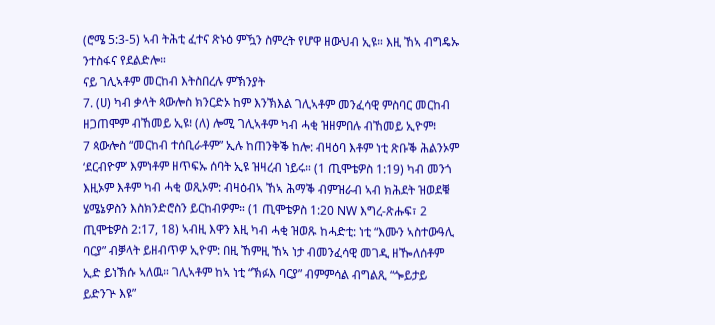(ሮሜ 5:3-5) ኣብ ትሕቲ ፈተና ጽኑዕ ምዃን ስምረት የሆዋ ዘውህብ ኢዩ። እዚ ኸኣ ብግዴኡ ንተስፋና የደልድሎ።
ናይ ገሊኣቶም መርከብ እትስበረሉ ምኽንያት
7. (ሀ) ካብ ቃላት ጳውሎስ ክንርድኦ ከም እንኽእል ገሊኣቶም መንፈሳዊ ምስባር መርከብ ዘጋጠሞም ብኸመይ ኢዩ፧ (ለ) ሎሚ ገሊኣቶም ካብ ሓቂ ዝዘምበሉ ብኸመይ ኢዮም፧
7 ጳውሎስ “መርከብ ተሰቢራቶም” ኢሉ ከጠንቅቕ ከሎ: ብዛዕባ እቶም ነቲ ጽቡቕ ሕልንኦም ‘ደርብዮም’ እምነቶም ዘጥፍኡ ሰባት ኢዩ ዝዛረብ ነይሩ። (1 ጢሞቴዎስ 1:19) ካብ መንጎ እዚኦም እቶም ካብ ሓቂ ወጺኦም: ብዛዕብኣ ኸኣ ሕማቕ ብምዝራብ ኣብ ክሕደት ዝወደቑ ሄሜኔዎስን እስክንድሮስን ይርከብዎም። (1 ጢሞቴዎስ 1:20 NW እግረ-ጽሑፍ፣ 2 ጢሞቴዎስ 2:17, 18) ኣብዚ እዋን እዚ ካብ ሓቂ ዝወጹ ከሓድቲ: ነቲ “እሙን ኣስተውዓሊ ባርያ” ብቓላት ይዘብጥዎ ኢዮም: በዚ ኸምዚ ኸኣ ነታ ብመንፈሳዊ መገዲ ዘዀለሰቶም ኢድ ይነኽሱ ኣለዉ። ገሊኣቶም ከኣ ነቲ “ኽፉእ ባርያ” ብምምሳል ብግልጺ “ጐይታይ ይድንጕ እዩ”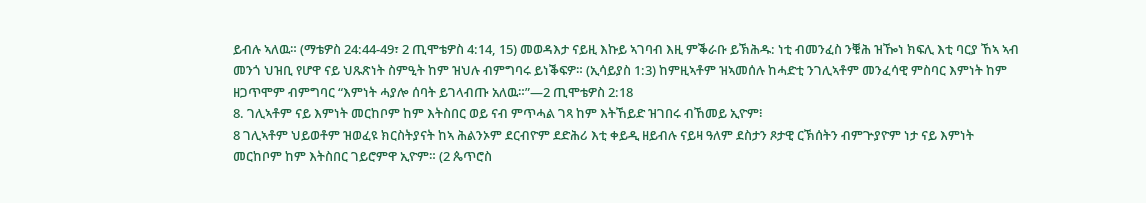ይብሉ ኣለዉ። (ማቴዎስ 24:44-49፣ 2 ጢሞቴዎስ 4:14, 15) መወዳእታ ናይዚ እኩይ ኣገባብ እዚ ምቕራቡ ይኽሕዱ: ነቲ ብመንፈስ ንቑሕ ዝዀነ ክፍሊ እቲ ባርያ ኸኣ ኣብ መንጎ ህዝቢ የሆዋ ናይ ህጹጽነት ስምዒት ከም ዝህሉ ብምግባሩ ይነቕፍዎ። (ኢሳይያስ 1:3) ከምዚኣቶም ዝኣመሰሉ ከሓድቲ ንገሊኣቶም መንፈሳዊ ምስባር እምነት ከም ዘጋጥሞም ብምግባር “እምነት ሓያሎ ሰባት ይገላብጡ አለዉ።”—2 ጢሞቴዎስ 2:18
8. ገሊኣቶም ናይ እምነት መርከቦም ከም እትስበር ወይ ናብ ምጥሓል ገጻ ከም እትኸይድ ዝገበሩ ብኸመይ ኢዮም፧
8 ገሊኣቶም ህይወቶም ዝወፈዩ ክርስትያናት ከኣ ሕልንኦም ደርብዮም ደድሕሪ እቲ ቀይዲ ዘይብሉ ናይዛ ዓለም ደስታን ጾታዊ ርኽሰትን ብምጕያዮም ነታ ናይ እምነት መርከቦም ከም እትስበር ገይሮምዋ ኢዮም። (2 ጴጥሮስ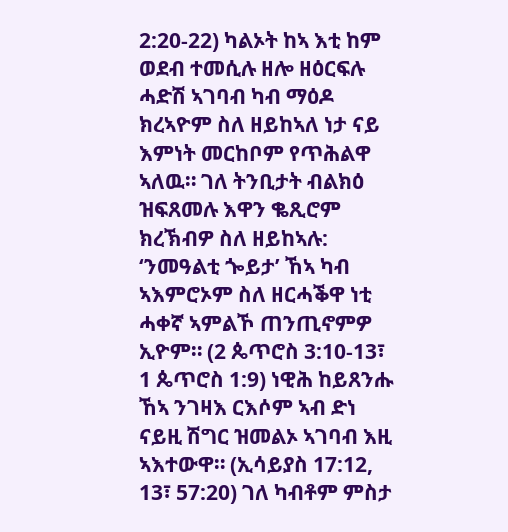2:20-22) ካልኦት ከኣ እቲ ከም ወደብ ተመሲሉ ዘሎ ዘዕርፍሉ ሓድሽ ኣገባብ ካብ ማዕዶ ክረኣዮም ስለ ዘይከኣለ ነታ ናይ እምነት መርከቦም የጥሕልዋ ኣለዉ። ገለ ትንቢታት ብልክዕ ዝፍጸመሉ እዋን ቈጺሮም ክረኽብዎ ስለ ዘይከኣሉ: ‘ንመዓልቲ ጐይታ’ ኸኣ ካብ ኣእምሮኦም ስለ ዘርሓቕዋ ነቲ ሓቀኛ ኣምልኾ ጠንጢኖምዎ ኢዮም። (2 ጴጥሮስ 3:10-13፣ 1 ጴጥሮስ 1:9) ነዊሕ ከይጸንሑ ኸኣ ንገዛእ ርእሶም ኣብ ድነ ናይዚ ሽግር ዝመልኦ ኣገባብ እዚ ኣእተውዋ። (ኢሳይያስ 17:12, 13፣ 57:20) ገለ ካብቶም ምስታ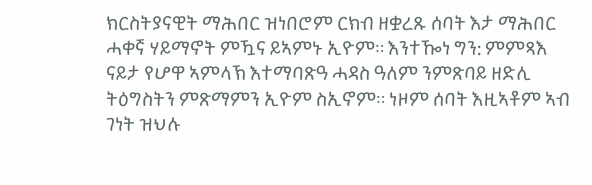ክርስትያናዊት ማሕበር ዝነበሮም ርክብ ዘቋረጹ ሰባት እታ ማሕበር ሓቀኛ ሃይማኖት ምዃና ይኣምኑ ኢዮም። እንተዀነ ግን: ምምጻእ ናይታ የሆዋ ኣምላኽ እተማባጽዓ ሓዳስ ዓለም ንምጽባይ ዘድሊ ትዕግስትን ምጽማምን ኢዮም ስኢኖም። ነዞም ሰባት እዚኣቶም ኣብ ገነት ዝህሉ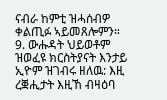ናብራ ከምቲ ዝሓሰብዎ ቀልጢፉ ኣይመጸሎምን።
9. ውሑዳት ህይወቶም ዝወፈዩ ክርስትያናት እንታይ ኢዮም ዝገብሩ ዘለዉ: እዚ ረቛሒታት እዚኸ ብዛዕባ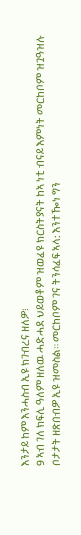እንታይ ከም እንሓስብ ኢዩ ክገብረና ዘለዎ፧
9 ኣብ ገለ ክፍሊ ዓለም ዘለዉ ሓድሓደ ህይወቶም ዝወፈዩ ክርስትያናት ከኣ ነቲ ብናይ እምነት መርከቦም ዝጓዓዝሉ ቦታታት ዘጽበብዎ ኢዩ ዝመስል። መርከቦም ገና ትንሳፈፍ ኣላ: እንተዀነ ግን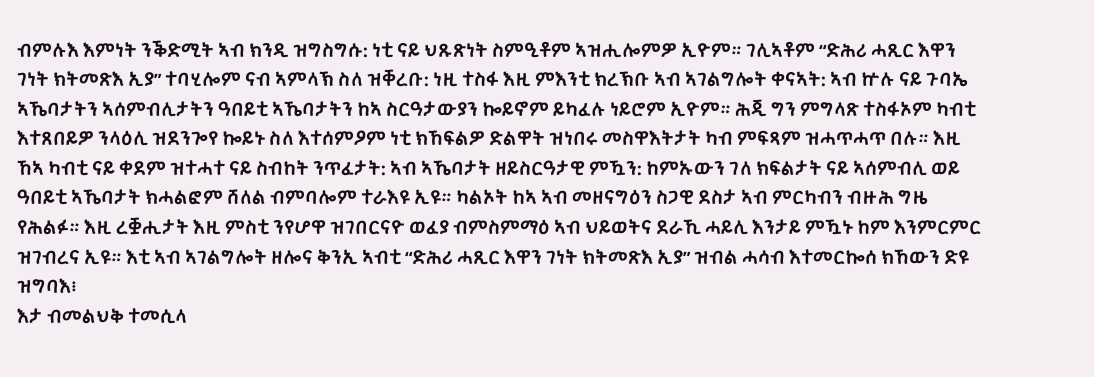ብምሉእ እምነት ንቕድሚት ኣብ ክንዲ ዝግስግሱ: ነቲ ናይ ህጹጽነት ስምዒቶም ኣዝሒሎምዎ ኢዮም። ገሊኣቶም “ድሕሪ ሓጺር እዋን ገነት ክትመጽእ ኢያ” ተባሂሎም ናብ ኣምላኽ ስለ ዝቐረቡ: ነዚ ተስፋ እዚ ምእንቲ ክረኽቡ ኣብ ኣገልግሎት ቀናኣት: ኣብ ኵሉ ናይ ጉባኤ ኣኼባታትን ኣሰምብሊታትን ዓበይቲ ኣኼባታትን ከኣ ስርዓታውያን ኰይኖም ይካፈሉ ነይሮም ኢዮም። ሕጂ ግን ምግላጽ ተስፋኦም ካብቲ እተጸበይዎ ንላዕሊ ዝደንጐየ ኰይኑ ስለ እተሰምዖም ነቲ ክኸፍልዎ ድልዋት ዝነበሩ መስዋእትታት ካብ ምፍጻም ዝሓጥሓጥ በሉ። እዚ ኸኣ ካብቲ ናይ ቀደም ዝተሓተ ናይ ስብከት ንጥፈታት: ኣብ ኣኼባታት ዘይስርዓታዊ ምዃን: ከምኡውን ገለ ክፍልታት ናይ ኣሰምብሊ ወይ ዓበይቲ ኣኼባታት ክሓልፎም ሸለል ብምባሎም ተራእዩ ኢዩ። ካልኦት ከኣ ኣብ መዘናግዕን ስጋዊ ደስታ ኣብ ምርካብን ብዙሕ ግዜ የሕልፉ። እዚ ረቛሒታት እዚ ምስቲ ንየሆዋ ዝገበርናዮ ወፈያ ብምስምማዕ ኣብ ህይወትና ደራኺ ሓይሊ እንታይ ምዃኑ ከም እንምርምር ዝገብረና ኢዩ። እቲ ኣብ ኣገልግሎት ዘሎና ቅንኢ ኣብቲ “ድሕሪ ሓጺር እዋን ገነት ክትመጽእ ኢያ” ዝብል ሓሳብ እተመርኰሰ ክኸውን ድዩ ዝግባእ፧
እታ ብመልህቅ ተመሲላ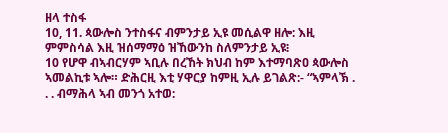ዘላ ተስፋ
10, 11. ጳውሎስ ንተስፋና ብምንታይ ኢዩ መሲልዋ ዘሎ: እዚ ምምስሳል እዚ ዝሰማማዕ ዝኸውንከ ስለምንታይ ኢዩ፧
10 የሆዋ ብኣብርሃም ኣቢሉ በረኸት ክህብ ከም እተማባጽዐ ጳውሎስ ኣመልኪቱ ኣሎ። ድሕርዚ እቲ ሃዋርያ ከምዚ ኢሉ ይገልጽ:- “ኣምላኽ . . . ብማሕላ ኣብ መንጎ አተወ: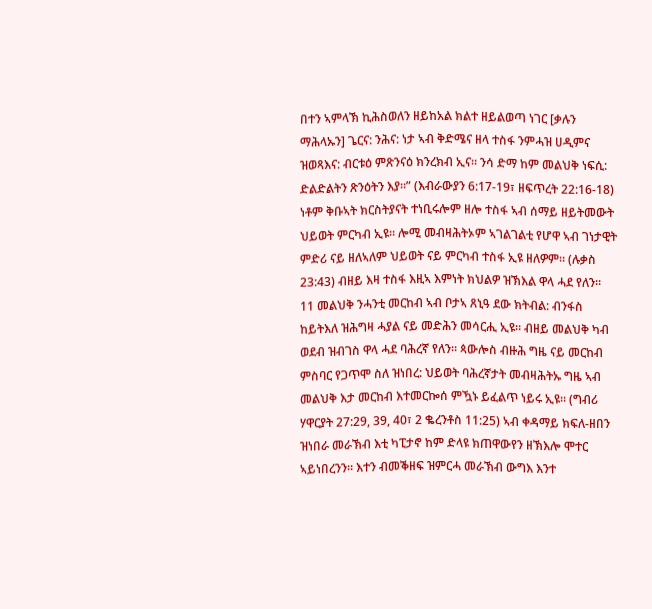በተን ኣምላኽ ኪሕስወለን ዘይከአል ክልተ ዘይልወጣ ነገር [ቃሉን ማሕላኡን] ጌርና: ንሕና: ነታ ኣብ ቅድሜና ዘላ ተስፋ ንምሓዝ ሀዲምና ዝወጻእና: ብርቱዕ ምጽንናዕ ክንረክብ ኢና። ንሳ ድማ ከም መልህቅ ነፍሲ: ድልድልትን ጽንዕትን እያ።” (እብራውያን 6:17-19፣ ዘፍጥረት 22:16-18) ነቶም ቅቡኣት ክርስትያናት ተነቢሩሎም ዘሎ ተስፋ ኣብ ሰማይ ዘይትመውት ህይወት ምርካብ ኢዩ። ሎሚ መብዛሕትኦም ኣገልገልቲ የሆዋ ኣብ ገነታዊት ምድሪ ናይ ዘለኣለም ህይወት ናይ ምርካብ ተስፋ ኢዩ ዘለዎም። (ሉቃስ 23:43) ብዘይ እዛ ተስፋ እዚኣ እምነት ክህልዎ ዝኽእል ዋላ ሓደ የለን።
11 መልህቅ ንሓንቲ መርከብ ኣብ ቦታኣ ጸኒዓ ደው ክትብል: ብንፋስ ከይትእለ ዝሕግዛ ሓያል ናይ መድሕን መሳርሒ ኢዩ። ብዘይ መልህቅ ካብ ወደብ ዝብገስ ዋላ ሓደ ባሕረኛ የለን። ጳውሎስ ብዙሕ ግዜ ናይ መርከብ ምስባር የጋጥሞ ስለ ዝነበረ: ህይወት ባሕረኛታት መብዛሕትኡ ግዜ ኣብ መልህቅ እታ መርከብ እተመርኰሰ ምዃኑ ይፈልጥ ነይሩ ኢዩ። (ግብሪ ሃዋርያት 27:29, 39, 40፣ 2 ቈረንቶስ 11:25) ኣብ ቀዳማይ ክፍለ-ዘበን ዝነበራ መራኽብ እቲ ካፒታኖ ከም ድላዩ ክጠዋውየን ዘኽእሎ ሞተር ኣይነበረንን። እተን ብመቕዘፍ ዝምርሓ መራኽብ ውግእ እንተ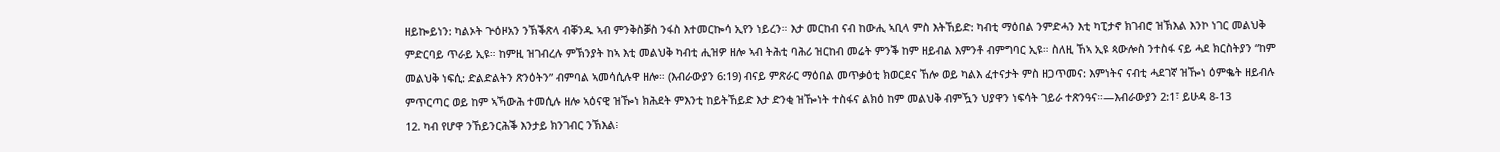ዘይኰይነን: ካልኦት ጕዕዞአን ንኽቕጽላ ብቐንዱ ኣብ ምንቅስቓስ ንፋስ እተመርኰሳ ኢየን ነይረን። እታ መርከብ ናብ ከውሒ ኣቢላ ምስ እትኸይድ: ካብቲ ማዕበል ንምድሓን እቲ ካፒታኖ ክገብሮ ዝኽእል እንኮ ነገር መልህቅ ምድርባይ ጥራይ ኢዩ። ከምዚ ዝገብረሉ ምኽንያት ከኣ እቲ መልህቅ ካብቲ ሒዝዎ ዘሎ ኣብ ትሕቲ ባሕሪ ዝርከብ መሬት ምንቕ ከም ዘይብል እምንቶ ብምግባር ኢዩ። ስለዚ ኸኣ ኢዩ ጳውሎስ ንተስፋ ናይ ሓደ ክርስትያን “ከም መልህቅ ነፍሲ: ድልድልትን ጽንዕትን” ብምባል ኣመሳሲሉዋ ዘሎ። (እብራውያን 6:19) ብናይ ምጽራር ማዕበል መጥቃዕቲ ክወርደና ኸሎ ወይ ካልእ ፈተናታት ምስ ዘጋጥመና: እምነትና ናብቲ ሓደገኛ ዝዀነ ዕምቈት ዘይብሉ ምጥርጣር ወይ ከም ኣኻውሕ ተመሲሉ ዘሎ ኣዕናዊ ዝዀነ ክሕደት ምእንቲ ከይትኸይድ እታ ድንቂ ዝዀነት ተስፋና ልክዕ ከም መልህቅ ብምዃን ህያዋን ነፍሳት ገይራ ተጽንዓና።—እብራውያን 2:1፣ ይሁዳ 8-13
12. ካብ የሆዋ ንኸይንርሕቕ እንታይ ክንገብር ንኽእል፧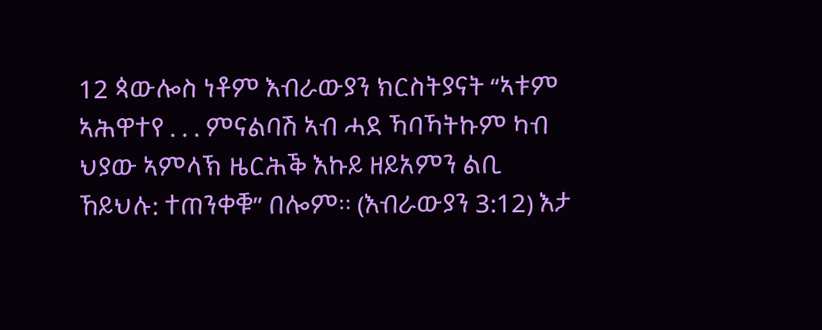12 ጳውሎስ ነቶም እብራውያን ክርስትያናት “ኣቱም ኣሕዋተየ . . . ምናልባሽ ኣብ ሓደ ኻባኻትኩም ካብ ህያው ኣምላኽ ዜርሕቕ እኩይ ዘይአምን ልቢ ኸይህሉ: ተጠንቀቑ” በሎም። (እብራውያን 3:12) እታ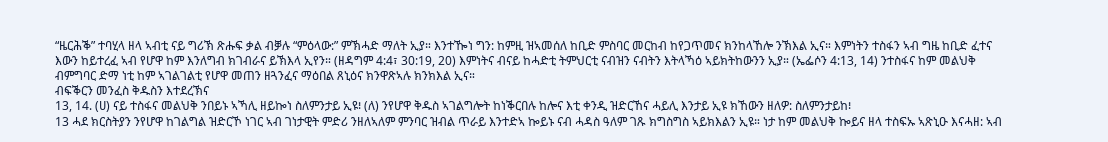“ዜርሕቕ” ተባሂላ ዘላ ኣብቲ ናይ ግሪኽ ጽሑፍ ቃል ብቓሉ “ምዕላው:” ምኽሓድ ማለት ኢያ። እንተዀነ ግን: ከምዚ ዝኣመሰለ ከቢድ ምስባር መርከብ ከየጋጥመና ክንከላኸሎ ንኽእል ኢና። እምነትን ተስፋን ኣብ ግዜ ከቢድ ፈተና እውን ከይተረፈ ኣብ የሆዋ ከም እንለግብ ክገብራና ይኽእላ ኢየን። (ዘዳግም 4:4፣ 30:19, 20) እምነትና ብናይ ከሓድቲ ትምህርቲ ናብዝን ናብትን እትላኻዕ ኣይክትከውንን ኢያ። (ኤፌሶን 4:13, 14) ንተስፋና ከም መልህቅ ብምግባር ድማ ነቲ ከም ኣገልገልቲ የሆዋ መጠን ዘጓንፈና ማዕበል ጸኒዕና ክንዋጽኣሉ ክንክእል ኢና።
ብፍቕርን መንፈስ ቅዱስን እተደረኽና
13, 14. (ሀ) ናይ ተስፋና መልህቅ ንበይኑ ኣኻሊ ዘይኰነ ስለምንታይ ኢዩ፧ (ለ) ንየሆዋ ቅዱስ ኣገልግሎት ከነቕርበሉ ከሎና እቲ ቀንዲ ዝድርኸና ሓይሊ እንታይ ኢዩ ክኸውን ዘለዎ: ስለምንታይከ፧
13 ሓደ ክርስትያን ንየሆዋ ከገልግል ዝድርኾ ነገር ኣብ ገነታዊት ምድሪ ንዘለኣለም ምንባር ዝብል ጥራይ እንተድኣ ኰይኑ ናብ ሓዳስ ዓለም ገጹ ክግስግስ ኣይክእልን ኢዩ። ነታ ከም መልህቅ ኰይና ዘላ ተስፍኡ ኣጽኒዑ እናሓዘ: ኣብ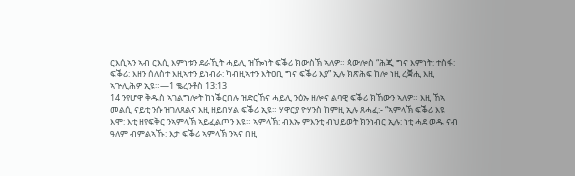ርእሲኣን ኣብ ርእሲ እምነቱን ደራኺት ሓይሊ ዝዀነት ፍቕሪ ክውስኽ ኣለዎ። ጳውሎስ “ሕጂ ግና እምነት: ተስፋ: ፍቕሪ: እዘን ሰለስተ እዚኣተን ይነብራ: ካብዚኣተን እትዐቢ ግና ፍቕሪ እያ” ኢሉ ክጽሕፍ ከሎ ነዚ ረቛሒ እዚ ኣጕሊሕዎ ኢዩ።—1 ቈረንቶስ 13:13
14 ንየሆዋ ቅዱስ ኣገልግሎት ከነቕርበሉ ዝድርኸና ሓይሊ ንዕኡ ዘሎና ልባዊ ፍቕሪ ክኸውን ኣለዎ። እዚ ኸኣ መልሲ ናይቲ ንሱ ዝገለጸልና እዚ ዘይበሃል ፍቕሪ ኢዩ። ሃዋርያ ዮሃንስ ከምዚ ኢሉ ጸሓፈ:- “ኣምላኽ ፍቕሪ እዩ እሞ: እቲ ዘየፍቅር ንኣምላኽ ኣይፈልጦን እዩ። ኣምላኽ: ብእኡ ምእንቲ ብህይወት ክንነብር ኢሉ: ነቲ ሓደ ወዱ ናብ ዓለም ብምልኣኹ: እታ ፍቕሪ ኣምላኽ ንኣና በዚ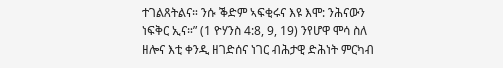ተገልጸትልና። ንሱ ቕድም ኣፍቂሩና እዩ እሞ: ንሕናውን ነፍቅር ኢና።” (1 ዮሃንስ 4:8, 9, 19) ንየሆዋ ሞሳ ስለ ዘሎና እቲ ቀንዲ ዘገድሰና ነገር ብሕታዊ ድሕነት ምርካብ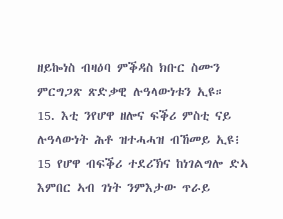ዘይኰነስ ብዛዕባ ምቕዳስ ክቡር ስሙን ምርግጋጽ ጽድቃዊ ሉዓላውነቱን ኢዩ።
15. እቲ ንየሆዋ ዘሎና ፍቕሪ ምስቲ ናይ ሉዓላውነት ሕቶ ዝተሓሓዝ ብኸመይ ኢዩ፧
15 የሆዋ ብፍቕሪ ተደሪኽና ከነገልግሎ ድኣ እምበር ኣብ ገነት ንምእታው ጥራይ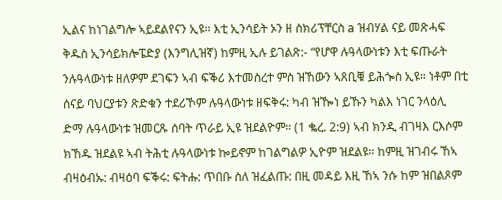ኢልና ከነገልግሎ ኣይደልየናን ኢዩ። እቲ ኢንሳይት ኦን ዘ ስክሪፕቸርስ a ዝብሃል ናይ መጽሓፍ ቅዱስ ኢንሳይክሎፔድያ (እንግሊዝኛ) ከምዚ ኢሉ ይገልጽ:- “የሆዋ ሉዓላውነቱን እቲ ፍጡራት ንሉዓላውነቱ ዘለዎም ደገፍን ኣብ ፍቕሪ እተመስረተ ምስ ዝኸውን ኣጸቢቑ ይሕጐስ ኢዩ። ነቶም በቲ ሰናይ ባህርያቱን ጽድቁን ተደሪኾም ሉዓላውነቱ ዘፍቅሩ: ካብ ዝዀነ ይኹን ካልእ ነገር ንላዕሊ ድማ ሉዓላውነቱ ዝመርጹ ሰባት ጥራይ ኢዩ ዝደልዮም። (1 ቈረ. 2:9) ኣብ ክንዲ ብገዛእ ርእሶም ክኸዱ ዝደልዩ ኣብ ትሕቲ ሉዓላውነቱ ኰይኖም ከገልግልዎ ኢዮም ዝደልዩ። ከምዚ ዝገብሩ ኸኣ ብዛዕብኡ: ብዛዕባ ፍቕሩ: ፍትሑ: ጥበቡ ስለ ዝፈልጡ: በዚ መዳይ እዚ ኸኣ ንሱ ከም ዝበልጾም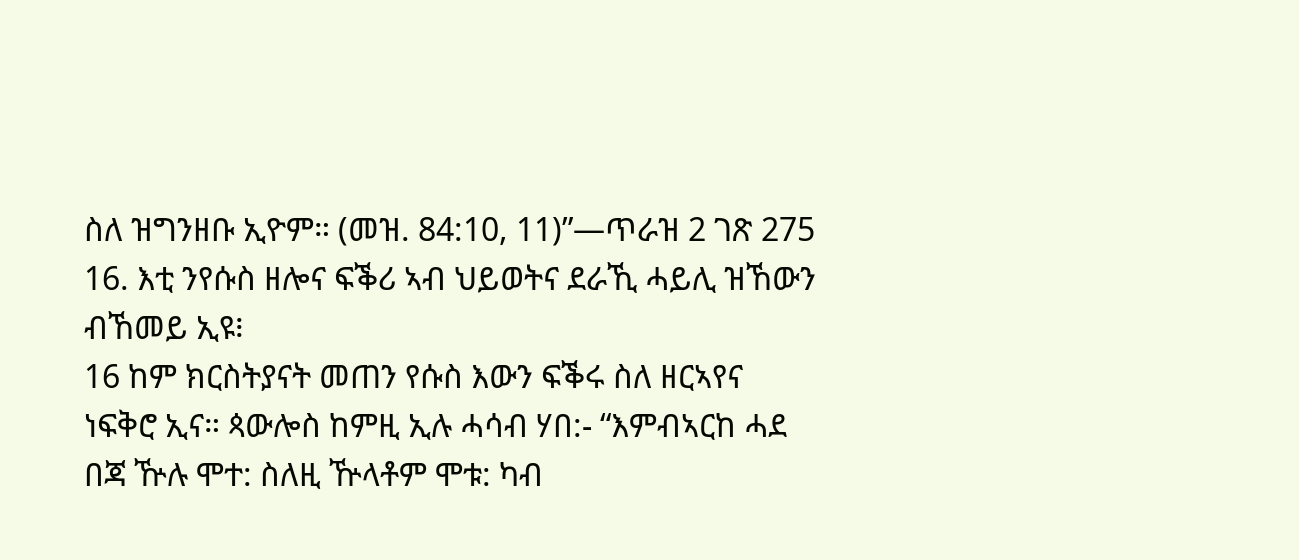ስለ ዝግንዘቡ ኢዮም። (መዝ. 84:10, 11)”—ጥራዝ 2 ገጽ 275
16. እቲ ንየሱስ ዘሎና ፍቕሪ ኣብ ህይወትና ደራኺ ሓይሊ ዝኸውን ብኸመይ ኢዩ፧
16 ከም ክርስትያናት መጠን የሱስ እውን ፍቕሩ ስለ ዘርኣየና ነፍቅሮ ኢና። ጳውሎስ ከምዚ ኢሉ ሓሳብ ሃበ:- “እምብኣርከ ሓደ በጃ ዅሉ ሞተ: ስለዚ ዅላቶም ሞቱ: ካብ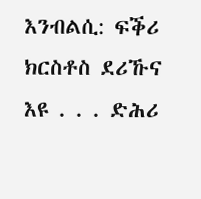እንብልሲ: ፍቕሪ ክርስቶስ ደሪኹና እዩ . . . ድሕሪ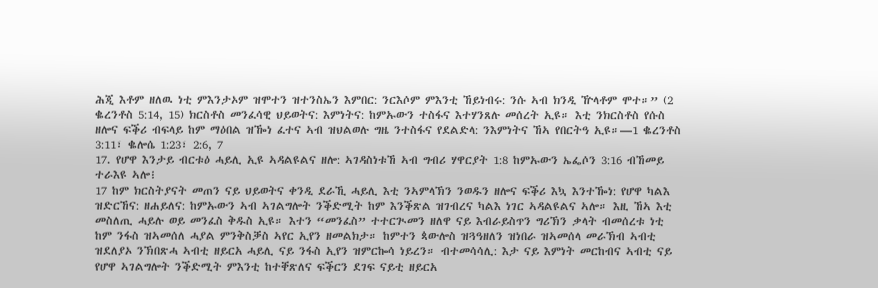ሕጂ እቶም ዘለዉ ነቲ ምእንታኦም ዝሞተን ዝተንስኤን እምበር: ንርእሶም ምእንቲ ኸይነብሩ: ንሱ ኣብ ክንዲ ዅላቶም ሞተ።” (2 ቈረንቶስ 5:14, 15) ክርስቶስ መንፈሳዊ ህይወትና: እምነትና: ከምኡውን ተስፋና እተሃንጸሉ መሰረት ኢዩ። እቲ ንክርስቶስ የሱስ ዘሎና ፍቕሪ ብፍላይ ከም ማዕበል ዝዀነ ፈተና ኣብ ዝህልወሉ ግዜ ንተስፋና የደልድላ: ንእምነትና ኸኣ የበርትዓ ኢዩ።—1 ቈረንቶስ 3:11፣ ቈሎሴ 1:23፣ 2:6, 7
17. የሆዋ እንታይ ብርቱዕ ሓይሊ ኢዩ ኣዳልዩልና ዘሎ: ኣገዳስነቱኸ ኣብ ግብሪ ሃዋርያት 1:8 ከምኡውን ኤፌሶን 3:16 ብኸመይ ተራእዩ ኣሎ፧
17 ከም ክርስትያናት መጠን ናይ ህይወትና ቀንዲ ደራኺ ሓይሊ እቲ ንኣምላኽን ንወዱን ዘሎና ፍቕሪ እኳ እንተዀነ: የሆዋ ካልእ ዝድርኸና: ዘሐይለና: ከምኡውን ኣብ ኣገልግሎት ንቕድሚት ከም እንቕጽል ዝገብረና ካልእ ነገር ኣዳልዩልና ኣሎ። እዚ ኸኣ እቲ መስለጢ ሓይሉ ወይ መንፈስ ቅዱስ ኢዩ። እተን “መንፈስ” ተተርጒመን ዘለዋ ናይ እብራይስጥን ግሪኽን ቃላት ብመሰረቱ ነቲ ከም ንፋስ ዝኣመሰለ ሓያል ምንቅስቓስ ኣየር ኢየን ዘመልክታ። ከምተን ጳውሎስ ዝጓዓዘለን ዝነበራ ዝኣመሰላ መራኽብ ኣብቲ ዝደለያኦ ንኽበጽሓ ኣብቲ ዘይርአ ሓይሊ ናይ ንፋስ ኢየን ዝምርኰሳ ነይረን። ብተመሳሳሊ: እታ ናይ እምነት መርከብና ኣብቲ ናይ የሆዋ ኣገልግሎት ንቕድሚት ምእንቲ ከተቐጽለና ፍቕርን ደገፍ ናይቲ ዘይርአ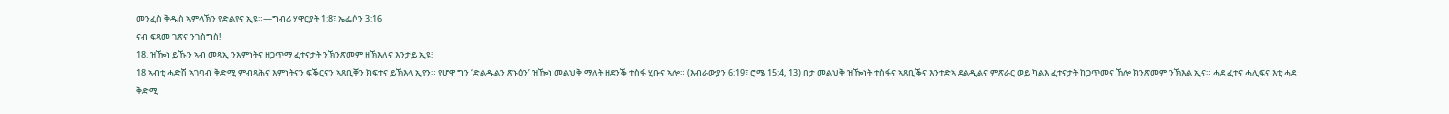መንፈስ ቅዱስ ኣምላኽን የድልየና ኢዩ።—ግብሪ ሃዋርያት 1:8፣ ኤፌሶን 3:16
ናብ ፍጻመ ገጽና ንገስግስ!
18. ዝዀነ ይኹን ኣብ መጻኢ ንእምነትና ዘጋጥማ ፈተናታት ንኽንጽመም ዘኽእለና እንታይ ኢዩ፧
18 ኣብቲ ሓድሽ ኣገባብ ቅድሚ ምብጻሕና እምነትናን ፍቕርናን ኣጸቢቐን ክፍተና ይኽእላ ኢየን። የሆዋ ግን ‘ድልዱልን ጽኑዕን’ ዝዀነ መልህቅ ማለት ዘደንቕ ተስፋ ሂቡና ኣሎ። (እብራውያን 6:19፣ ሮሜ 15:4, 13) በታ መልህቅ ዝዀነት ተስፋና ኣጸቢቕና እንተድኣ ደልዲልና ምጽራር ወይ ካልእ ፈተናታት ከጋጥመና ኸሎ ክንጽመም ንኽእል ኢና። ሓደ ፈተና ሓሊፍና እቲ ሓደ ቅድሚ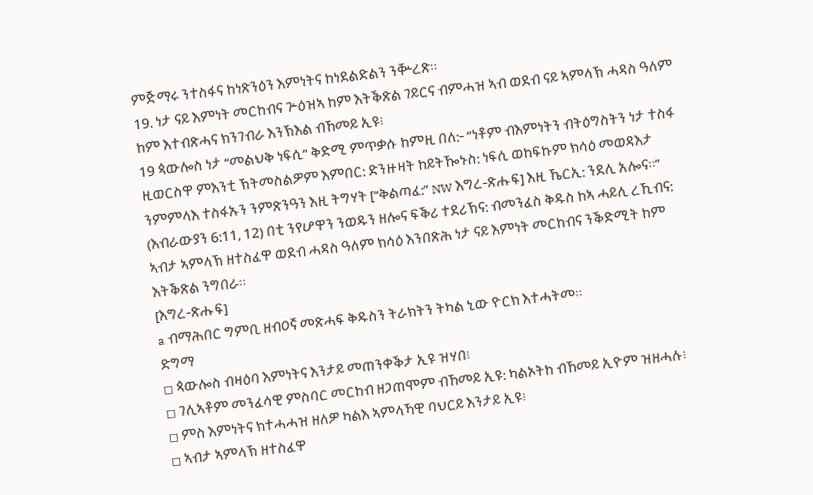ምጅማሩ ንተስፋና ከነጽንዕን እምነትና ከነደልድልን ንቝረጽ።
19. ነታ ናይ እምነት መርከብና ጕዕዝኣ ከም እትቕጽል ገይርና ብምሓዝ ኣብ ወደብ ናይ ኣምላኽ ሓዳስ ዓለም ከም እተብጽሓና ክንገብራ እንኽእል ብኸመይ ኢዩ፧
19 ጳውሎስ ነታ “መልህቅ ነፍሲ” ቅድሚ ምጥቃሱ ከምዚ በለ:- “ነቶም ብእምነትን ብትዕግስትን ነታ ተስፋ ዚወርስዋ ምእንቲ ኽትመስልዎም እምበር: ድንዙዛት ከይትዀኑስ: ነፍሲ ወከፍኩም ክሳዕ መወዳእታ ንምምላእ ተስፋኡን ንምጽንዓን እዚ ትግሃት [“ቅልጣፈ:” NW እግረ-ጽሑፍ] እዚ ኼርኢ: ንደሊ አሎና።” (እብራውያን 6:11, 12) በቲ ንየሆዋን ንወዱን ዘሎና ፍቕሪ ተደሪኽና: ብመንፈስ ቅዱስ ከኣ ሓይሊ ረኺብና: ኣብታ ኣምላኽ ዘተስፈዋ ወደብ ሓዳስ ዓለም ክሳዕ እንበጽሕ ነታ ናይ እምነት መርከብና ንቕድሚት ከም እትቕጽል ንግበራ።
[እግረ-ጽሑፍ]
a ብማሕበር ግምቢ ዘብዐኛ መጽሓፍ ቅዱስን ትራክትን ትካል ኒው ዮርክ እተሓትመ።
ድግማ
◻ ጳውሎስ ብዛዕባ እምነትና እንታይ መጠንቀቕታ ኢዩ ዝሃበ፧
◻ ገሊኣቶም መንፈሳዊ ምስባር መርከብ ዘጋጠሞም ብኸመይ ኢዩ: ካልኦትከ ብኸመይ ኢዮም ዝዘሓሉ፧
◻ ምስ እምነትና ክተሓሓዝ ዘለዎ ካልእ ኣምላኻዊ ባህርይ እንታይ ኢዩ፧
◻ ኣብታ ኣምላኽ ዘተስፈዋ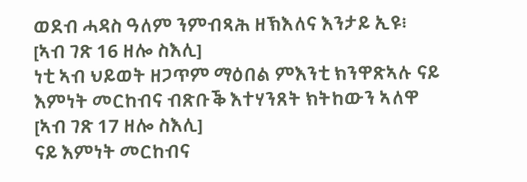ወደብ ሓዳስ ዓለም ንምብጻሕ ዘኽእለና እንታይ ኢዩ፧
[ኣብ ገጽ 16 ዘሎ ስእሊ]
ነቲ ኣብ ህይወት ዘጋጥም ማዕበል ምእንቲ ክንዋጽኣሉ ናይ እምነት መርከብና ብጽቡቕ እተሃንጸት ክትከውን ኣለዋ
[ኣብ ገጽ 17 ዘሎ ስእሊ]
ናይ እምነት መርከብና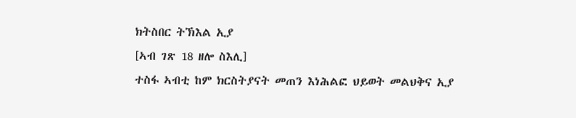ክትስበር ትኽእል ኢያ
[ኣብ ገጽ 18 ዘሎ ስእሊ]
ተስፋ ኣብቲ ከም ክርስትያናት መጠን እነሕልፎ ህይወት መልህቅና ኢያ